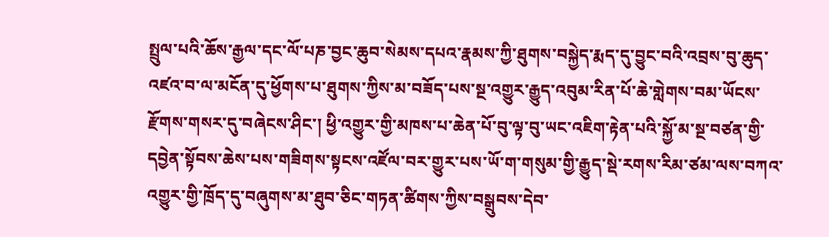སྤྲུལ་པའི་ཆོས་རྒྱལ་དང་ལོ་པཎ་བྱང་ཆུབ་སེམས་དཔའ་རྣམས་ཀྱི་ཐུགས་བསྐྱེད་རྨད་དུ་བྱུང་བའི་འབྲས་བུ་ཆུད་འཛའ་བ་ལ་མངོན་དུ་ཕྱོགས་པ་ཐུགས་ཀྱིས་མ་བཟོད་པས་སྔ་འགྱུར་རྒྱུད་འབུམ་རིན་པོ་ཆེ་གླེགས་བམ་ཡོངས་རྫོགས་གསར་དུ་བཞེངས་ཤིང་། ཕྱི་འགྱུར་གྱི་མཁས་པ་ཆེན་པོ་བུ་ལྟ་བུ་ཡང་འཇིག་རྟེན་པའི་སྐྱོ་མ་སྔ་བཙན་གྱི་དབྱེན་སྟོབས་ཆེས་པས་གཟིགས་སྟངས་འཛོལ་བར་གྱུར་པས་ཡོ་ག་གསུམ་གྱི་རྒྱུད་སྡེ་རགས་རིམ་ཙམ་ལས་བཀའ་འགྱུར་གྱི་ཁྲོད་དུ་བཞུགས་མ་ཐུབ་ཅིང་གཏན་ཚིགས་ཀྱིས་བསྒྲུབས་དེབ་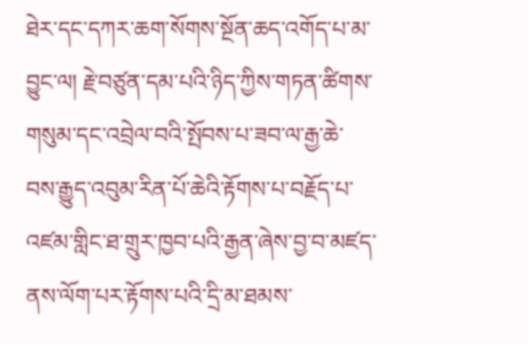ཐེར་དང་དཀར་ཆག་སོགས་སྔོན་ཆད་འགོད་པ་མ་བྱུང་ལ། རྗེ་བཙུན་དམ་པའི་ཉིད་ཀྱིས་གཏན་ཚིགས་གསུམ་དང་འབྲེལ་བའི་སྤོབས་པ་ཟབ་ལ་རྒྱ་ཆེ་བས་རྒྱུད་འབུམ་རིན་པོ་ཆེའི་རྟོགས་པ་བརྗོད་པ་འཛམ་གླིང་ཐ་གྲུར་ཁྱབ་པའི་རྒྱན་ཞེས་བྱ་བ་མཛད་ནས་ལོག་པར་རྟོགས་པའི་དྲི་མ་ཐམས་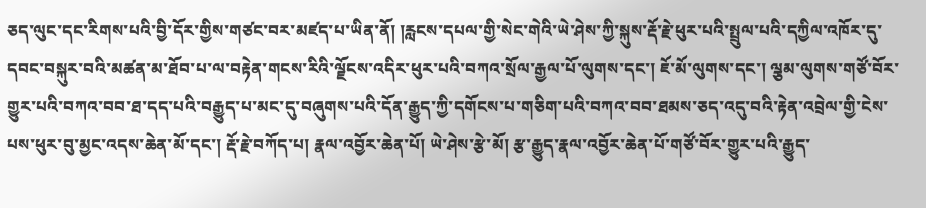ཅད་ལུང་དང་རིགས་པའི་བྱི་དོར་གྱིས་གཙང་བར་མཛད་པ་ཡིན་ནོ། །རླངས་དཔལ་གྱི་སེང་གེའི་ཡེ་ཤེས་ཀྱི་སྐུས་རྡོ་རྗེ་ཕུར་པའི་སྤྲུལ་པའི་དཀྱིལ་འཁོར་དུ་དབང་བསྐུར་བའི་མཚན་མ་ཐོབ་པ་ལ་བརྟེན་གངས་རིའི་ལྗོངས་འདིར་ཕུར་པའི་བཀའ་སྲོལ་རྒྱལ་པོ་ལུགས་དང་། ཇོ་མོ་ལུགས་དང་། ལྕམ་ལུགས་གཙོ་བོར་གྱུར་པའི་བཀའ་བབ་ཐ་དད་པའི་བརྒྱུད་པ་མང་དུ་བཞུགས་པའི་དོན་རྒྱུད་ཀྱི་དགོངས་པ་གཅིག་པའི་བཀའ་བབ་ཐམས་ཅད་འདུ་བའི་རྟེན་འབྲེལ་གྱི་ངེས་པས་ཕུར་བུ་མྱང་འདས་ཆེན་མོ་དང་། རྡོ་རྗེ་བཀོད་པ། རྣལ་འབྱོར་ཆེན་པོ། ཡེ་ཤེས་རྩེ་མོ། རྩ་རྒྱུད་རྣལ་འབྱོར་ཆེན་པོ་གཙོ་བོར་གྱུར་པའི་རྒྱུད་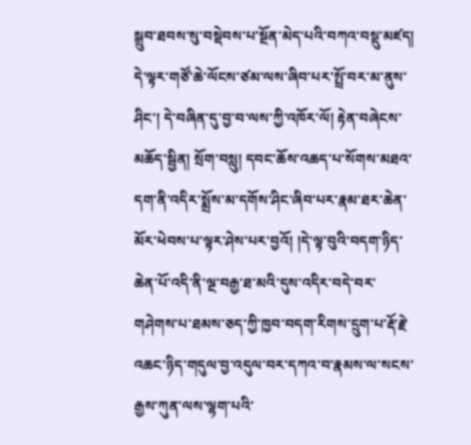སྒྲུབ་ཐབས་སུ་བསྡེབས་པ་སྔོན་མེད་པའི་བཀའ་བསྡུ་མཛད། དེ་ལྟར་གཙོ་ཆེ་ལོངས་ཙམ་ལས་ཞིབ་པར་སྤྲོ་བར་མ་ནུས་ཤིང་། དེ་བཞིན་དུ་བྱ་བ་ལས་ཀྱི་འཁོར་ལོ། རྟེན་བཞེངས་མཆོད་སྦྱིན། སྲོག་བསླུ། དབང་ཆོས་འཆད་པ་སོགས་མཐའ་དག་ནི་འདིར་སྨྲོས་མ་དགོས་ཤིང་ཞིབ་པར་རྣམ་ཐར་ཆེན་མོར་ཕེབས་པ་ལྟར་ཤེས་པར་བྱའོ། །དེ་ལྟ་བུའི་བདག་ཉིད་ཆེན་པོ་འདི་ནི་ལྔ་བརྒྱ་ཐ་མའི་དུས་འདིར་བདེ་བར་གཤེགས་པ་ཐམས་ཅད་ཀྱི་ཁྱབ་བདག་རིགས་དྲུག་པ་རྡོ་རྗེ་འཆང་ཉིད་གདུལ་བྱ་འདུལ་བར་དཀའ་བ་རྣམས་ལ་སངས་རྒྱས་ཀུན་ལས་ལྷག་པའི་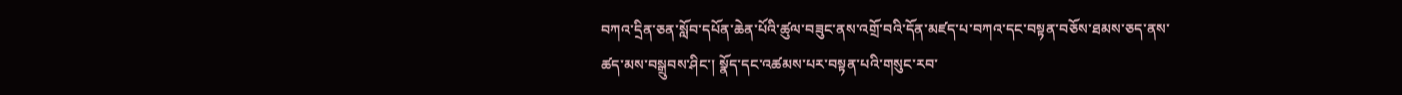བཀའ་དྲིན་ཅན་སློབ་དཔོན་ཆེན་པོའི་ཚུལ་བཟུང་ནས་འགྲོ་བའི་དོན་མཛད་པ་བཀའ་དང་བསྟན་བཅོས་ཐམས་ཅད་ནས་ཚད་མས་བསྒྲུབས་ཤིང་། སྣོད་དང་འཚམས་པར་བསྟན་པའི་གསུང་རབ་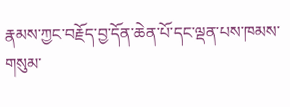རྣམས་ཀྱང་བརྗོད་བྱ་དོན་ཆེན་པོ་དང་ལྡན་པས་ཁམས་གསུམ་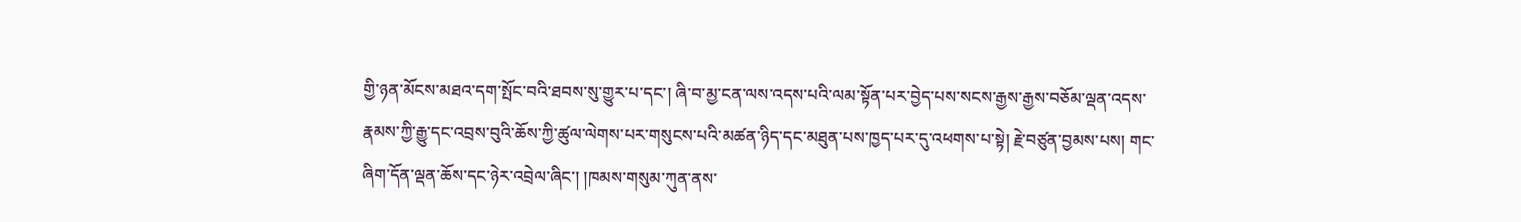གྱི་ཉན་མོངས་མཐའ་དག་སྤོང་བའི་ཐབས་སུ་གྱུར་པ་དང་། ཞི་བ་མྱ་ངན་ལས་འདས་པའི་ལམ་སྟོན་པར་བྱེད་པས་སངས་རྒྱས་རྒྱས་བཅོམ་ལྡན་འདས་རྣམས་ཀྱི་རྒྱུ་དང་འབྲས་བུའི་ཆོས་ཀྱི་ཚུལ་ལེགས་པར་གསུངས་པའི་མཚན་ཉིད་དང་མཐུན་པས་ཁྱད་པར་དུ་འཕགས་པ་སྟེ། རྗེ་བཙུན་བྱམས་པས། གང་ཞིག་དོན་ལྡན་ཆོས་དང་ཉེར་འབྲེལ་ཞིང་། །ཁམས་གསུམ་ཀུན་ནས་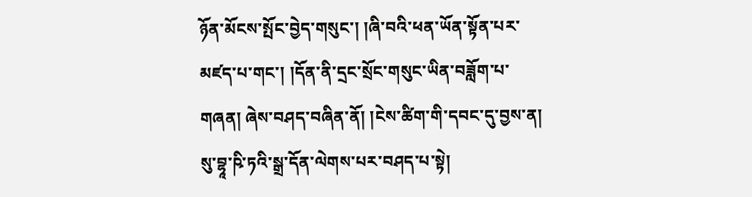ཉོན་མོངས་སྤོང་བྱེད་གསུང་། །ཞི་བའི་ཕན་ཡོན་སྟོན་པར་མཛད་པ་གང་། །དོན་ནི་དྲང་སྲོང་གསུང་ཡིན་བཟློག་པ་གཞན། ཞེས་བཤད་བཞིན་ནོ། །ངེས་ཚིག་གི་དབང་དུ་བྱས་ན། སུ་བྷཱ་ཥི་ཏའི་སྒྲ་དོན་ལེགས་པར་བཤད་པ་སྟེ།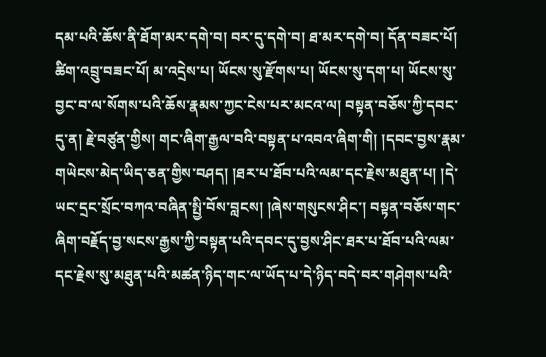དམ་པའི་ཆོས་ནི་ཐོག་མར་དགེ་བ། བར་དུ་དགེ་བ། ཐ་མར་དགེ་བ། དོན་བཟང་པོ། ཚིག་འབྲུ་བཟང་པོ། མ་འདྲེས་པ། ཡོངས་སུ་རྫོགས་པ། ཡོངས་སུ་དག་པ། ཡོངས་སུ་བྱང་བ་ལ་སོགས་པའི་ཆོས་རྣམས་ཀྱང་ངེས་པར་མངའ་ལ། བསྟན་བཅོས་ཀྱི་དབང་དུ་ན། རྗེ་བཙུན་གྱིས། གང་ཞིག་རྒྱལ་བའི་བསྟན་པ་འབའ་ཞིག་གི། །དབང་བྱས་རྣམ་གཡེངས་མེད་ཡིད་ཅན་གྱིས་བཤད། །ཐར་པ་ཐོབ་པའི་ལམ་དང་རྗེས་མཐུན་པ། །དེ་ཡང་དྲང་སྲོང་བཀའ་བཞིན་སྤྱི་བོས་བླངས། །ཞེས་གསུངས་ཤིང་། བསྟན་བཅོས་གང་ཞིག་བརྗོད་བྱ་སངས་རྒྱས་ཀྱི་བསྟན་པའི་དབང་དུ་བྱས་ཤིང་ཐར་པ་ཐོབ་པའི་ལམ་དང་རྗེས་སུ་མཐུན་པའི་མཚན་ཉིད་གང་ལ་ཡོད་པ་དེ་ཉིད་བདེ་བར་གཤེགས་པའི་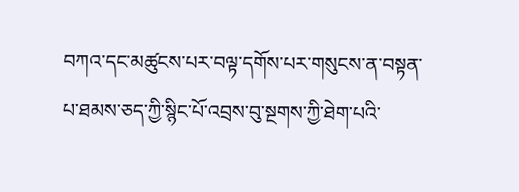བཀའ་དང་མཚུངས་པར་བལྟ་དགོས་པར་གསུངས་ན་བསྟན་པ་ཐམས་ཅད་ཀྱི་སྙིང་པོ་འབྲས་བུ་སྔགས་ཀྱི་ཐེག་པའི་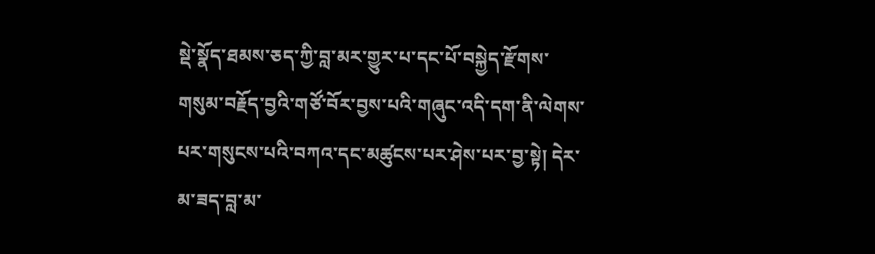སྡེ་སྣོད་ཐམས་ཅད་ཀྱི་བླ་མར་གྱུར་པ་དང་པོ་བསྐྱེད་རྫོགས་གསུམ་བརྗོད་བྱའི་གཙོ་བོར་བྱས་པའི་གཞུང་འདི་དག་ནི་ལེགས་པར་གསུངས་པའི་བཀའ་དང་མཚུངས་པར་ཤེས་པར་བྱ་སྟེ། དེར་མ་ཟད་བླ་མ་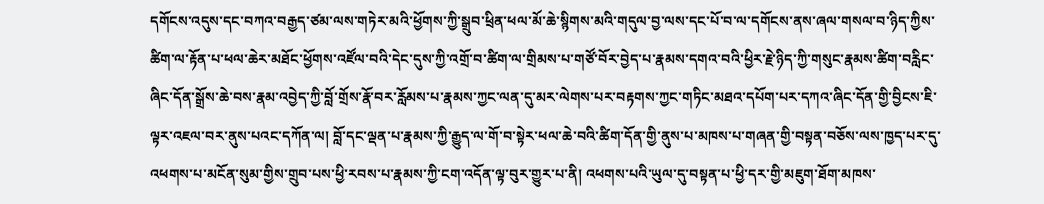དགོངས་འདུས་དང་བཀའ་བརྒྱད་ཙམ་ལས་གཏེར་མའི་ཕྱོགས་ཀྱི་སྒྲུབ་ཕྲིན་ཕལ་མོ་ཆེ་སྙིགས་མའི་གདུལ་བྱ་ལས་དང་པོ་བ་ལ་དགོངས་ནས་ཞལ་གསལ་བ་ཉིད་ཀྱིས་ཚིག་ལ་རྟོན་པ་ཕལ་ཆེར་མཐོང་ཕྱོགས་འཛོལ་བའི་དེང་དུས་ཀྱི་འགྲོ་བ་ཚིག་ལ་གྲིམས་པ་གཙོ་བོར་བྱེད་པ་རྣམས་དགའ་བའི་ཕྱིར་རྗེ་ཉིད་ཀྱི་གསུང་རྣམས་ཚིག་བརླིང་ཞིང་དོན་སྒྲོས་ཆེ་བས་རྣམ་འབྱེད་ཀྱི་བློ་གྲོས་རྣོ་བར་རློམས་པ་རྣམས་ཀྱང་ལན་དུ་མར་ལེགས་པར་བརྟགས་ཀྱང་གཏིང་མཐའ་དཔོག་པར་དཀའ་ཞིང་དོན་གྱི་བྱིངས་ཇི་ལྟར་འཇལ་བར་ནུས་པའང་དཀོན་ལ། བློ་དང་ལྡན་པ་རྣམས་ཀྱི་རྒྱུད་ལ་གོ་བ་སྟེར་ཕལ་ཆེ་བའི་ཚིག་དོན་གྱི་ནུས་པ་མཁས་པ་གཞན་གྱི་བསྟན་བཅོས་ལས་ཁྱད་པར་དུ་འཕགས་པ་མངོན་སུམ་གྱིས་གྲུབ་པས་ཕྱི་རབས་པ་རྣམས་ཀྱི་ངག་འདོན་ལྟ་བུར་གྱུར་པ་ནི། འཕགས་པའི་ཡུལ་དུ་བསྟན་པ་ཕྱི་དར་གྱི་མཇུག་ཐོག་མཁས་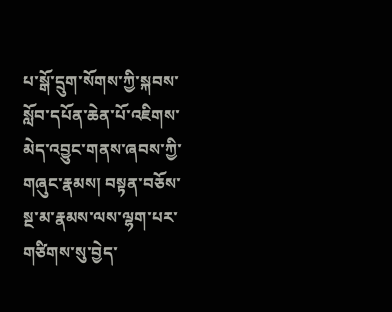པ་སྒོ་དྲུག་སོགས་ཀྱི་སྐབས་སློབ་དཔོན་ཆེན་པོ་འཇིགས་མེད་འབྱུང་གནས་ཞབས་ཀྱི་གཞུང་རྣམས། བསྟན་བཅོས་སྔ་མ་རྣམས་ལས་ལྷག་པར་གཙིགས་སུ་བྱེད་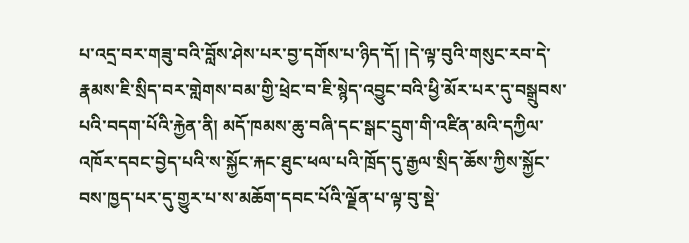པ་འདྲ་བར་གཟུ་བའི་བློས་ཤེས་པར་བྱ་དགོས་པ་ཉིད་དོ། །དེ་ལྟ་བུའི་གསུང་རབ་དེ་རྣམས་ཇི་སྲིད་བར་གླེགས་བམ་གྱི་ཕྲེང་བ་ཇི་སྙེད་འབྱུང་བའི་ཕྱི་མོར་པར་དུ་བསྒྲུབས་པའི་བདག་པོའི་རྐྱེན་ནི། མདོ་ཁམས་ཆུ་བཞི་དང་སྒང་དྲུག་གི་འཛིན་མའི་དཀྱིལ་འཁོར་དབང་བྱེད་པའི་ས་སྐྱོང་རྐང་ཐུང་ཕལ་པའི་ཁྲོད་དུ་རྒྱལ་སྲིད་ཆོས་ཀྱིས་སྐྱོང་བས་ཁྱད་པར་དུ་གྱུར་པ་ས་མཆོག་དབང་པོའི་ལྗོན་པ་ལྟ་བུ་སྡེ་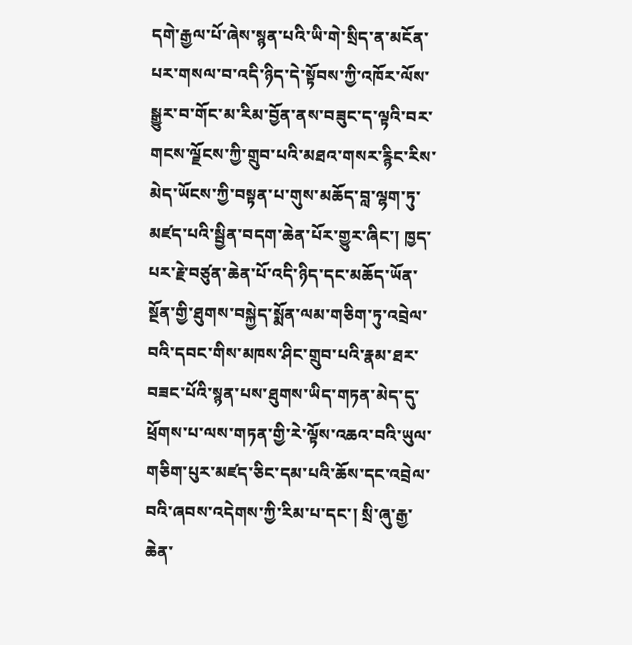དགེ་རྒྱལ་པོ་ཞེས་སྙན་པའི་ཡི་གེ་སྲིད་ན་མངོན་པར་གསལ་བ་འདི་ཉིད་དེ་སྟོབས་ཀྱི་འཁོར་ལོས་སྒྱུར་བ་གོང་མ་རིམ་བྱོན་ནས་བཟུང་ད་ལྟའི་བར་གངས་ལྗོངས་ཀྱི་གྲུབ་པའི་མཐའ་གསར་རྙིང་རིས་མེད་ཡོངས་ཀྱི་བསྟན་པ་གུས་མཆོད་བླ་ལྷག་ཏུ་མཛད་པའི་སྦྱིན་བདག་ཆེན་པོར་གྱུར་ཞིང་། ཁྱད་པར་རྗེ་བཙུན་ཆེན་པོ་འདི་ཉིད་དང་མཆོད་ཡོན་སྔོན་གྱི་ཐུགས་བསྐྱེད་སྨོན་ལམ་གཅིག་ཏུ་འབྲེལ་བའི་དབང་གིས་མཁས་ཤིང་གྲུབ་པའི་རྣམ་ཐར་བཟང་པོའི་སྙན་པས་ཐུགས་ཡིད་གཏན་མེད་དུ་ཕྲོགས་པ་ལས་གཏན་གྱི་རེ་ལྟོས་འཆའ་བའི་ཡུལ་གཅིག་པུར་མཛད་ཅིང་དམ་པའི་ཆོས་དང་འབྲེལ་བའི་ཞབས་འདེགས་ཀྱི་རིམ་པ་དང་། སྲི་ཞུ་རྒྱ་ཆེན་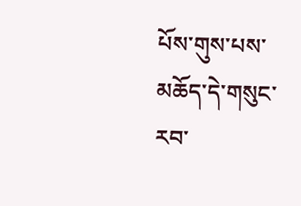པོས་གུས་པས་མཆོད་དེ་གསུང་རབ་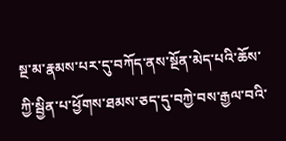སྔ་མ་རྣམས་པར་དུ་བཀོད་ནས་སྔོན་མེད་པའི་ཆོས་ཀྱི་སྦྱིན་པ་ཕྱོགས་ཐམས་ཅད་དུ་བཀྱེ་བས་རྒྱལ་བའི་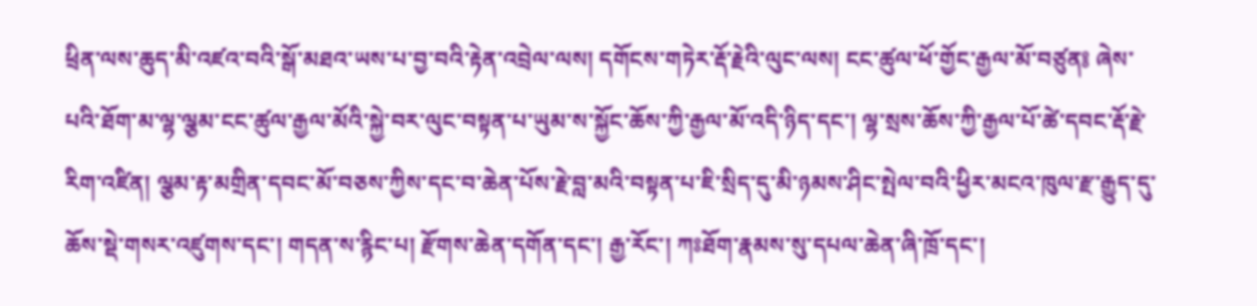ཕྲིན་ལས་ཆུད་མི་འཛའ་བའི་སྒོ་མཐའ་ཡས་པ་བྱ་བའི་རྟེན་འབྲེལ་ལས། དགོངས་གཏེར་རྡོ་རྗེའི་ལུང་ལས། ངང་ཚུལ་ཕོ་གྱོང་རྒྱལ་མོ་བཙུན༔ ཞེས་པའི་ཐོག་མ་ལྷ་ལྕམ་ངང་ཚུལ་རྒྱལ་མོའི་སྐྱེ་བར་ལུང་བསྟན་པ་ཡུམ་ས་སྐྱོང་ཆོས་ཀྱི་རྒྱལ་མོ་འདི་ཉིད་དང་། ལྷ་སྲས་ཆོས་ཀྱི་རྒྱལ་པོ་ཚེ་དབང་རྡོ་རྗེ་རིག་འཛིན། ལྕམ་རྟ་མགྲིན་དབང་མོ་བཅས་ཀྱིས་དང་བ་ཆེན་པོས་རྗེ་བླ་མའི་བསྟན་པ་ཇི་སྲིད་དུ་མི་ཉམས་ཤིང་སྤེལ་བའི་ཕྱིར་མངའ་ཁུལ་རྫ་རྒྱུད་དུ་ཆོས་སྡེ་གསར་འཛུགས་དང་། གདན་ས་རྙིང་པ། རྫོགས་ཆེན་དགོན་དང་། རྒྱ་རོང་། ཀཿཐོག་རྣམས་སུ་དཔལ་ཆེན་ཞི་ཁྲོ་དང་།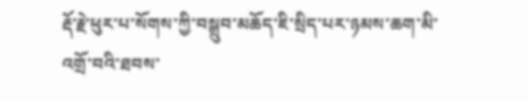རྡོ་རྗེ་ཕུར་པ་སོགས་ཀྱི་བསྒྲུབ་མཆོད་ཇི་སྲིད་པར་ཉམས་ཆག་མི་འགྲོ་བའི་ཐབས་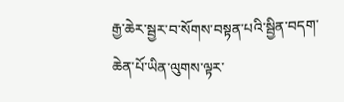རྒྱ་ཆེར་སྦྱར་བ་སོགས་བསྟན་པའི་སྦྱིན་བདག་ཆེན་པོ་ཡིན་ལུགས་ལྟར་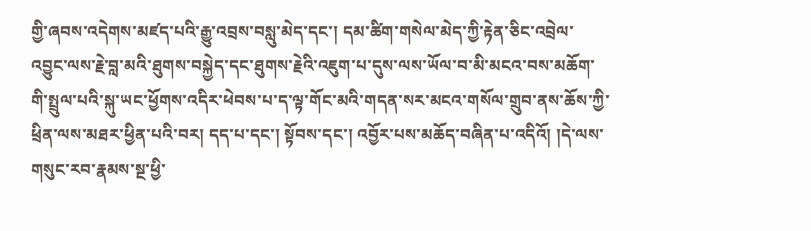གྱི་ཞབས་འདེགས་མཛད་པའི་རྒྱུ་འབྲས་བསླུ་མེད་དང་། དམ་ཚིག་གསེལ་མེད་ཀྱི་རྟེན་ཅིང་འབྲེལ་འབྱུང་ལས་རྗེ་བླ་མའི་ཐུགས་བསྐྱེད་དང་ཐུགས་རྗེའི་འཇུག་པ་དུས་ལས་ཡོལ་བ་མི་མངའ་བས་མཆོག་གི་སྤྲུལ་པའི་སྐུ་ཡང་ཕྱོགས་འདིར་ཕེབས་པ་ད་ལྟ་གོང་མའི་གདན་སར་མངའ་གསོལ་གྲུབ་ནས་ཆོས་ཀྱི་ཕྲིན་ལས་མཐར་ཕྱིན་པའི་བར། དད་པ་དང་། སྟོབས་དང་། འབྱོར་པས་མཆོད་བཞིན་པ་འདིའོ། །དེ་ལས་གསུང་རབ་རྣམས་སྔ་ཕྱི་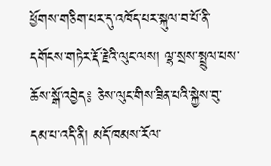ཕྱོགས་གཅིག་པར་དུ་འཁོད་པར་སྐུལ་བ་པོ་ནི་དགོངས་གཏེར་རྡོ་རྗེའི་ལུང་ལས། ལྷ་སྲས་སྤྲུལ་པས་ཆོས་སྒོ་འབྱེད༔ ཅེས་ལུང་གིས་ཟིན་པའི་སྐྱེས་བུ་དམ་པ་འདི་ནི། མདོ་ཁམས་རོལ་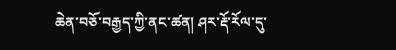ཆེན་བཅོ་བརྒྱད་ཀྱི་ནང་ཚན། ཤར་རྡོ་རོལ་དུ་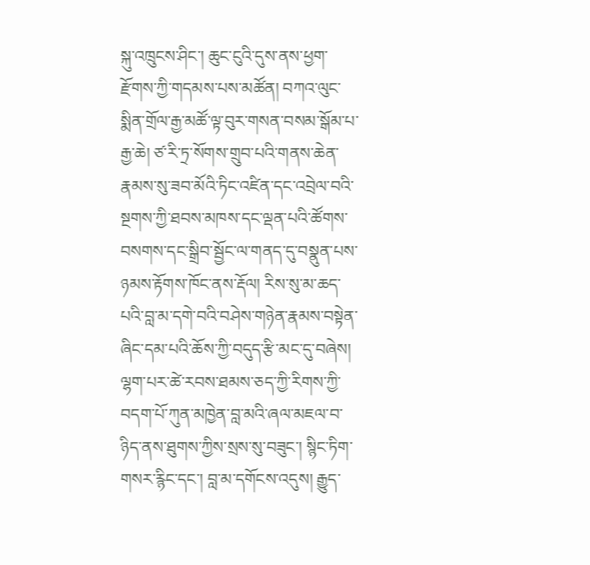སྐུ་འཁྲུངས་ཤིང་། ཆུང་ངུའི་དུས་ནས་ཕྱག་རྫོགས་ཀྱི་གདམས་པས་མཚོན། བཀའ་ལུང་སྨིན་གྲོལ་རྒྱ་མཚོ་ལྟ་བུར་གསན་བསམ་སྒོམ་པ་རྒྱ་ཆེ། ཙ་རི་ཏྲ་སོགས་གྲུབ་པའི་གནས་ཆེན་རྣམས་སུ་ཟབ་མོའི་ཏིང་འཛིན་དང་འབྲེལ་བའི་སྔགས་ཀྱི་ཐབས་མཁས་དང་ལྡན་པའི་ཚོགས་བསགས་དང་སྒྲིབ་སྦྱོང་ལ་གནད་དུ་བསྣུན་པས་ཉམས་རྟོགས་ཁོང་ནས་རྡོལ། རིས་སུ་མ་ཆད་པའི་བླ་མ་དགེ་བའི་བཤེས་གཉེན་རྣམས་བསྟེན་ཞིང་དམ་པའི་ཆོས་ཀྱི་བདུད་རྩི་མང་དུ་བཞེས། ལྷག་པར་ཚེ་རབས་ཐམས་ཅད་ཀྱི་རིགས་ཀྱི་བདག་པོ་ཀུན་མཁྱེན་བླ་མའི་ཞལ་མཇལ་བ་ཉིད་ནས་ཐུགས་ཀྱིས་སྲས་སུ་བཟུང་། སྙིང་ཏིག་གསར་རྙིང་དང་། བླ་མ་དགོངས་འདུས། རྒྱུད་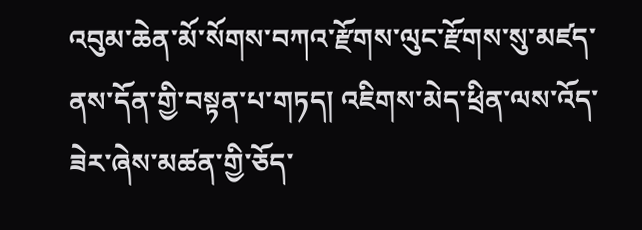འབུམ་ཆེན་མོ་སོགས་བཀའ་རྫོགས་ལུང་རྫོགས་སུ་མཛད་ནས་དོན་གྱི་བསྟན་པ་གཏད། འཇིགས་མེད་ཕྲིན་ལས་འོད་ཟེར་ཞེས་མཚན་གྱི་ཅོད་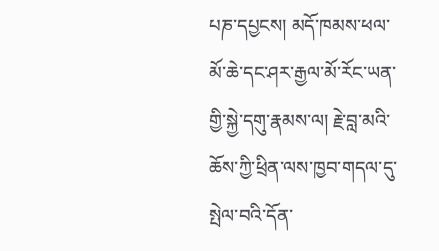པཎ་དཔྱངས། མདོ་ཁམས་ཕལ་མོ་ཆེ་དང་ཤར་རྒྱལ་མོ་རོང་ཡན་གྱི་སྐྱེ་དགུ་རྣམས་ལ། རྗེ་བླ་མའི་ཆོས་ཀྱི་ཕྲིན་ལས་ཁྱབ་གདལ་དུ་སྤེལ་བའི་དོན་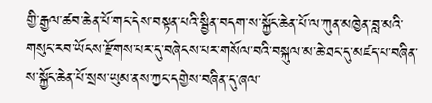གྱི་རྒྱལ་ཚབ་ཆེན་པོ་གང་དེས་བསྟན་པའི་སྦྱིན་བདག་ས་སྐྱོང་ཆེན་པོ་ལ་ཀུན་མཁྱེན་བླ་མའི་གསུང་རབ་ཡོངས་རྫོགས་པར་དུ་བཞེངས་པར་གསོལ་བའི་བསྐུལ་མ་ཆེ་ཐང་དུ་མཛད་པ་བཞིན་ས་སྐྱོང་ཆེན་པོ་སྲས་ཡུམ་ནས་ཀྱང་དགྱེས་བཞིན་དུ་ཞལ་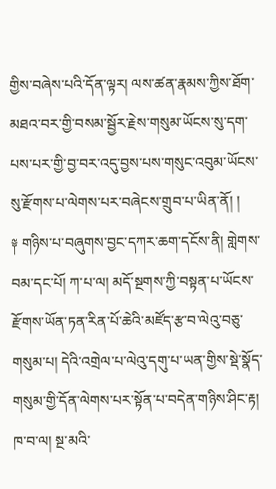གྱིས་བཞེས་པའི་དོན་ལྟར། ལས་ཚན་རྣམས་ཀྱིས་ཐོག་མཐའ་བར་གྱི་བསམ་སྦྱོར་རྗེས་གསུམ་ཡོངས་སུ་དག་པས་པར་གྱི་བྱ་བར་འདུ་བྱས་པས་གསུང་འབུམ་ཡོངས་སུ་རྫོགས་པ་ལེགས་པར་བཞེངས་གྲུབ་པ་ཡིན་ནོ། །
༈ གཉིས་པ་བཞུགས་བྱང་དཀར་ཆག་དངོས་ནི། གླེགས་བམ་དང་པོ། ཀ་པ་ལ། མདོ་སྔགས་ཀྱི་བསྟན་པ་ཡོངས་རྫོགས་ཡོན་ཏན་རིན་པོ་ཆེའི་མཛོད་རྩ་བ་ལེའུ་བཅུ་གསུམ་པ། དེའི་འགྲེལ་པ་ལེའུ་དགུ་པ་ཡན་གྱིས་སྡེ་སྣོད་གསུམ་གྱི་དོན་ལེགས་པར་སྟོན་པ་བདེན་གཉིས་ཤིང་རྟ། ཁ་བ་ལ། སྔ་མའི་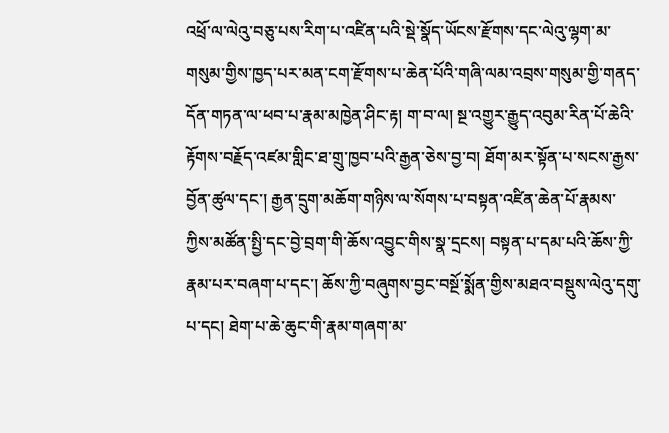འཕྲོ་ལ་ལེའུ་བཅུ་པས་རིག་པ་འཛིན་པའི་སྡེ་སྣོད་ཡོངས་རྫོགས་དང་ལེའུ་ལྷག་མ་གསུམ་གྱིས་ཁྱད་པར་མན་ངག་རྫོགས་པ་ཆེན་པོའི་གཞི་ལམ་འབྲས་གསུམ་གྱི་གནད་དོན་གཏན་ལ་ཕབ་པ་རྣམ་མཁྱེན་ཤིང་རྟ། ག་བ་ལ། སྔ་འགྱུར་རྒྱུད་འབུམ་རིན་པོ་ཆེའི་རྟོགས་བརྗོད་འཛམ་གླིང་ཐ་གྲུ་ཁྱབ་པའི་རྒྱན་ཅེས་བྱ་བ། ཐོག་མར་སྟོན་པ་སངས་རྒྱས་བྱོན་ཚུལ་དང་། རྒྱན་དྲུག་མཆོག་གཉིས་ལ་སོགས་པ་བསྟན་འཛིན་ཆེན་པོ་རྣམས་ཀྱིས་མཚོན་སྤྱི་དང་བྱེ་བྲག་གི་ཆོས་འབྱུང་གིས་སྣ་དྲངས། བསྟན་པ་དམ་པའི་ཆོས་ཀྱི་རྣམ་པར་བཞག་པ་དང་། ཆོས་ཀྱི་བཞུགས་བྱང་བསྔོ་སྨོན་གྱིས་མཐའ་བསྡུས་ལེའུ་དགུ་པ་དང། ཐེག་པ་ཆེ་ཆུང་གི་རྣམ་གཞག་མ་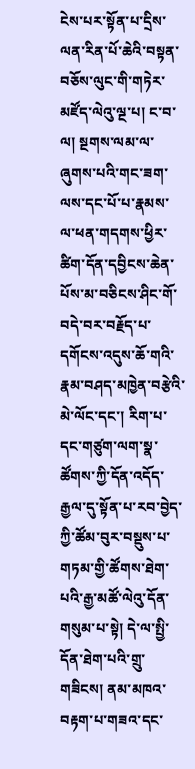ངེས་པར་སྟོན་པ་དྲིས་ལན་རིན་པོ་ཆེའི་བསྟན་བཅོས་ལུང་གི་གཏེར་མཛོད་ལེའུ་ལྔ་པ། ང་བ་ལ། སྔགས་ལམ་ལ་ཞུགས་པའི་གང་ཟག་ལས་དང་པོ་པ་རྣམས་ལ་ཕན་གདགས་ཕྱིར་ཚིག་དོན་དབྱིངས་ཆེན་པོས་མ་བཅིངས་ཤིང་གོ་བདེ་བར་བརྗོད་པ་དགོངས་འདུས་ཆོ་གའི་རྣམ་བཤད་མཁྱེན་བརྩེའི་མེ་ལོང་དང་། རིག་པ་དང་གཙུག་ལག་སྣ་ཚོགས་ཀྱི་དོན་འདོད་རྒྱལ་དུ་སྟོན་པ་རབ་བྱེད་ཀྱི་ཚོམ་བུར་བསྡུས་པ་གཏམ་གྱི་ཚོགས་ཐེག་པའི་རྒྱ་མཚོ་ལེའུ་དོན་གསུམ་པ་སྟེ། དེ་ལ་སྤྱི་དོན་ཐེག་པའི་གྲུ་གཟིངས། ནམ་མཁའ་བརྟག་པ་གཟའ་དང་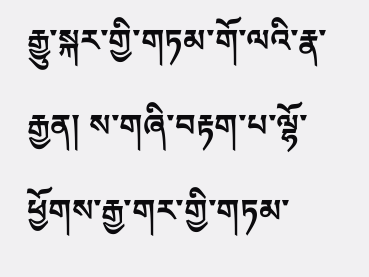རྒྱུ་སྐར་གྱི་གཏམ་གོ་ལའི་རྣ་རྒྱན། ས་གཞི་བརྟག་པ་ལྷོ་ཕྱོགས་རྒྱ་གར་གྱི་གཏམ་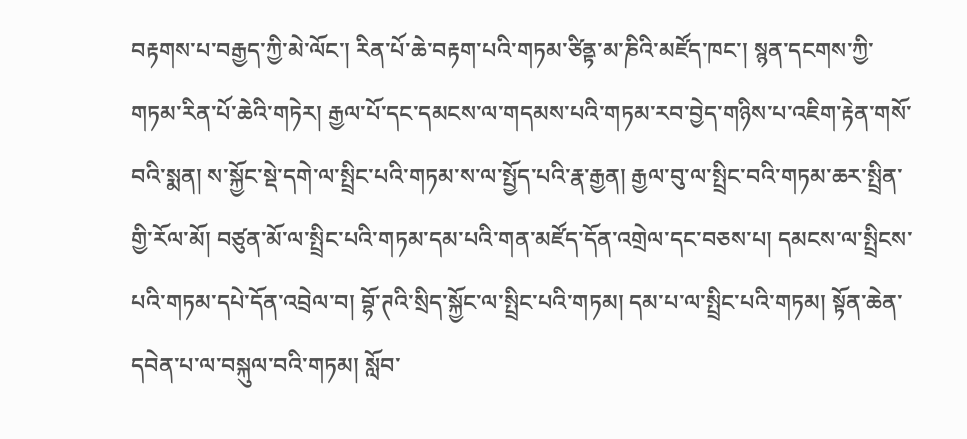བརྟགས་པ་བརྒྱད་ཀྱི་མེ་ལོང་། རིན་པོ་ཆེ་བརྟག་པའི་གཏམ་ཙིནྟ་མ་ཎིའི་མཛོད་ཁང་། སྙན་དངགས་ཀྱི་གཏམ་རིན་པོ་ཆེའི་གཏེར། རྒྱལ་པོ་དང་དམངས་ལ་གདམས་པའི་གཏམ་རབ་བྱེད་གཉིས་པ་འཇིག་རྟེན་གསོ་བའི་སྨན། ས་སྐྱོང་སྡེ་དགེ་ལ་སྤྲིང་པའི་གཏམ་ས་ལ་སྤྱོད་པའི་རྣ་རྒྱན། རྒྱལ་བུ་ལ་སྤྲིང་བའི་གཏམ་ཆར་སྤྲིན་གྱི་རོལ་མོ། བཙུན་མོ་ལ་སྤྲིང་པའི་གཏམ་དམ་པའི་གན་མཛོད་དོན་འགྲེལ་དང་བཅས་པ། དམངས་ལ་སྤྲིངས་པའི་གཏམ་དཔེ་དོན་འབྲེལ་བ། བྷོ་ཊའི་སྲིད་སྐྱོང་ལ་སྤྲིང་པའི་གཏམ། དམ་པ་ལ་སྤྲིང་པའི་གཏམ། སྟོན་ཆེན་དབེན་པ་ལ་བསྐུལ་བའི་གཏམ། སློབ་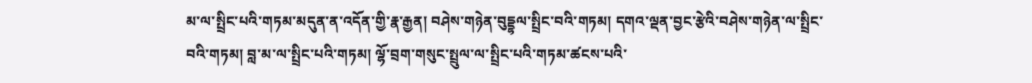མ་ལ་སྤྲིང་པའི་གཏམ་མདུན་ན་འདོན་གྱི་རྣ་རྒྱན། བཤེས་གཉེན་བུདྡྷལ་སྤྲིང་བའི་གཏམ། དགའ་ལྡན་བྱང་རྩེའི་བཤེས་གཉེན་ལ་སྤྲིང་བའི་གཏམ། བླ་མ་ལ་སྤྲིང་པའི་གཏམ། ལྷོ་བྲག་གསུང་སྤྲུལ་ལ་སྤྲིང་པའི་གཏམ་ཚངས་པའི་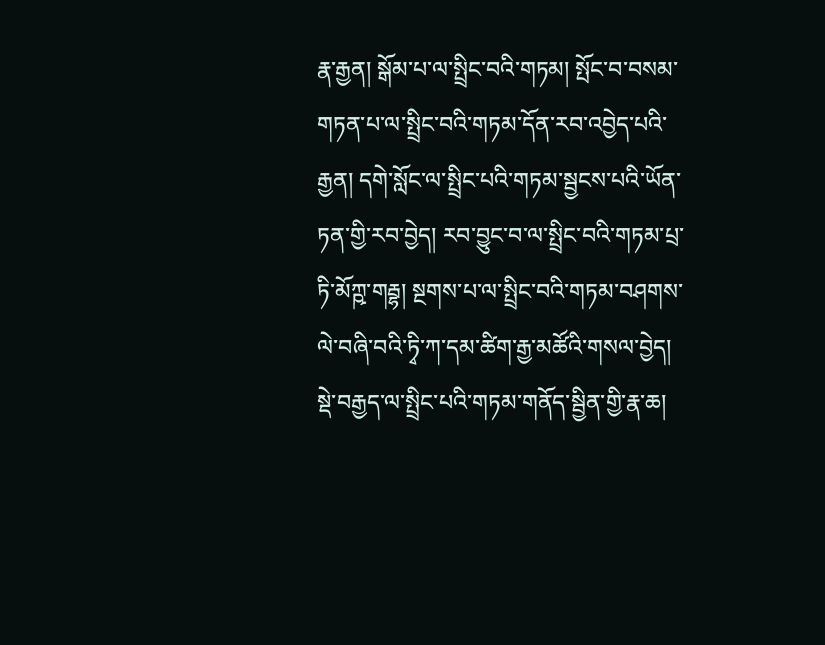རྣ་རྒྱན། སྒོམ་པ་ལ་སྤྲིང་བའི་གཏམ། སྤོང་བ་བསམ་གཏན་པ་ལ་སྤྲིང་བའི་གཏམ་དོན་རབ་འབྱེད་པའི་རྒྱན། དགེ་སློང་ལ་སྤྲིང་པའི་གཏམ་སྦྱངས་པའི་ཡོན་ཏན་གྱི་རབ་བྱེད། རབ་བྱུང་བ་ལ་སྤྲིང་བའི་གཏམ་པྲ་ཏི་མོཀྵ་གརྦྷ། སྔགས་པ་ལ་སྤྲིང་བའི་གཏམ་བཤགས་ལེ་བཞི་བའི་ཏྭི་ཀ་དམ་ཚིག་རྒྱ་མཚོའི་གསལ་བྱེད། སྡེ་བརྒྱད་ལ་སྤྲིང་པའི་གཏམ་གནོད་སྦྱིན་གྱི་རྣ་ཆ།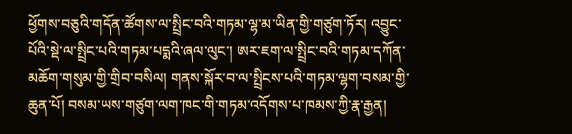ཕྱོགས་བཅུའི་གདོན་ཚོགས་ལ་སྤྲིང་བའི་གཏམ་ལྷ་མ་ཡིན་གྱི་གཙུག་ཏོར། འབྱུང་པོའི་སྡེ་ལ་སྤྲིང་པའི་གཏམ་པདྨའི་ཞལ་ལུང་། ཨར་ཇག་ལ་སྤྲིང་བའི་གཏམ་དཀོན་མཆོག་གསུམ་གྱི་གྲིབ་བསིལ། གནས་སྐོར་བ་ལ་སྤྲིངས་པའི་གཏམ་ལྷག་བསམ་གྱི་ཆུན་པོ། བསམ་ཡས་གཙུག་ལག་ཁང་གི་གཏམ་འདོགས་པ་ཁམས་ཀྱི་རྣ་རྒྱན།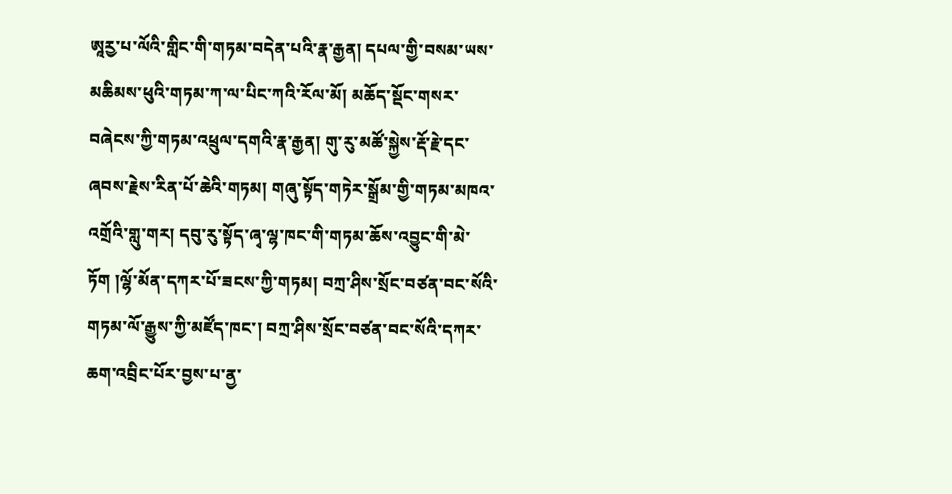ཨཱརྱ་པ་ལོའི་གླིང་གི་གཏམ་བདེན་པའི་རྣ་རྒྱན། དཔལ་གྱི་བསམ་ཡས་མཆིམས་ཕུའི་གཏམ་ཀ་ལ་པིང་ཀའི་རོལ་མོ། མཆོད་སྡོང་གསར་བཞེངས་ཀྱི་གཏམ་འཕྲུལ་དགའི་རྣ་རྒྱན། གུ་རུ་མཚོ་སྐྱེས་རྡོ་རྗེ་དང་ཞབས་རྗེས་རིན་པོ་ཆེའི་གཏམ། གཞུ་སྟོད་གཏེར་སྒྲོམ་གྱི་གཏམ་མཁའ་འགྲོའི་གླུ་གར། དབུ་རུ་སྟོད་ཞྭ་ལྷ་ཁང་གི་གཏམ་ཆོས་འབྱུང་གི་མེ་ཏོག །ལྷོ་མོན་དཀར་པོ་ཟངས་ཀྱི་གཏམ། བཀྲ་ཤིས་སྲོང་བཙན་བང་སོའི་གཏམ་ལོ་རྒྱུས་ཀྱི་མཛོད་ཁང་། བཀྲ་ཤིས་སྲོང་བཙན་བང་སོའི་དཀར་ཆག་འབྲིང་པོར་བྱས་པ་ནྱ་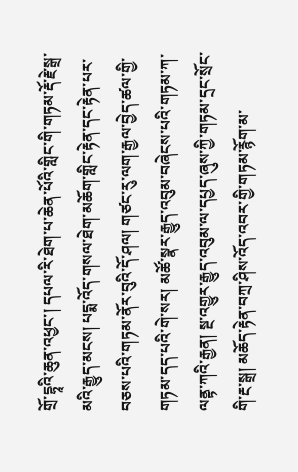གྲོ་དྷཱའི་ཆུན་འཕྱང་། དཔལ་རི་ཐེག་པ་ཆེན་པོའི་གླིང་གི་གཏམ་རྡོ་རྗེ་སྒྲ་མའི་རྒྱུད་མངས། པདྨ་འོད་གསལ་ཐེག་མཆོག་གླིང་རྟེན་དང་རྟེན་པར་བཅས་པའི་གཏམ་ནོར་བུའི་དོ་ཤལ། གཙང་རུ་ལག་རྒྱལ་བྱེད་ཚལ་གྱི་གཏམ་དད་པའི་གེ་སར། མཚོ་སྣར་རྒྱུད་འབུམ་བཞེངས་པའི་གཏམ་ཀ་ལནྟ་ཀའི་རྒྱན། སྔ་འགྱུར་རྒྱུད་འབུམ་ལ་དཔྱད་ཞུས་ཀྱི་གཏམ་དྲང་སྲོང་གི་རྔ་སྒྲ། མཆོད་རྟེན་བཀྲ་ཤིས་འོད་འབར་གྱི་གཏམ་རྙོག་མ་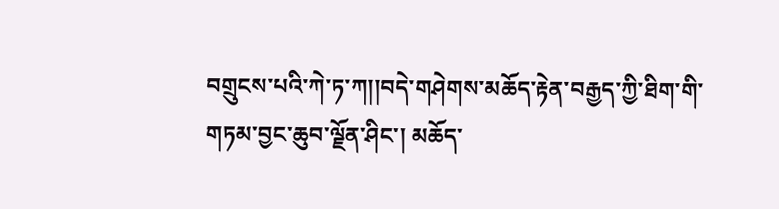བགྲུངས་པའི་ཀེ་ཏ་ཀ།།བདེ་གཤེགས་མཆོད་རྟེན་བརྒྱད་ཀྱི་ཐིག་གི་གཏམ་བྱང་ཆུབ་ལྗོན་ཤིང་། མཆོད་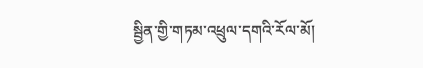སྦྱིན་གྱི་གཏམ་འཕྲུལ་དགའི་རོལ་མོ།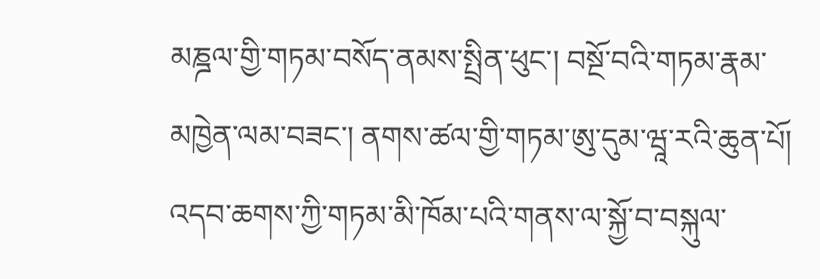མཎྜལ་གྱི་གཏམ་བསོད་ནམས་སྤྲིན་ཕུང་། བསྔོ་བའི་གཏམ་རྣམ་མཁྱེན་ལམ་བཟང་། ནགས་ཚལ་གྱི་གཏམ་ཨུ་དུམ་ཝཱ་རའི་ཆུན་པོ། འདབ་ཆགས་ཀྱི་གཏམ་མི་ཁོམ་པའི་གནས་ལ་སྐྱོ་བ་བསྐུལ་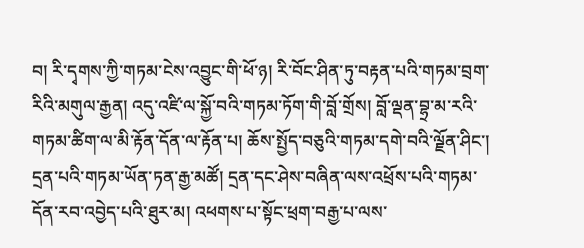བ། རི་དྭགས་ཀྱི་གཏམ་ངེས་འབྱུང་གི་ཕོ་ཉ། རི་བོང་ཤིན་ཏུ་བརྟན་པའི་གཏམ་བྲག་རིའི་མགུལ་རྒྱན། འདུ་འཛི་ལ་སྐྱོ་བའི་གཏམ་ཏོག་གི་བློ་གྲོས། བློ་ལྡན་བྷྲ་མ་རའི་གཏམ་ཚིག་ལ་མི་རྟོན་དོན་ལ་རྟོན་པ། ཆོས་སྤྱོད་བཅུའི་གཏམ་དགེ་བའི་ལྗོན་ཤིང་། དྲན་པའི་གཏམ་ཡོན་ཏན་རྒྱ་མཚོ། དྲན་དང་ཤེས་བཞིན་ལས་འཕྲོས་པའི་གཏམ་དོན་རབ་འབྱེད་པའི་ཐུར་མ། འཕགས་པ་སྟོང་ཕྲག་བརྒྱ་པ་ལས་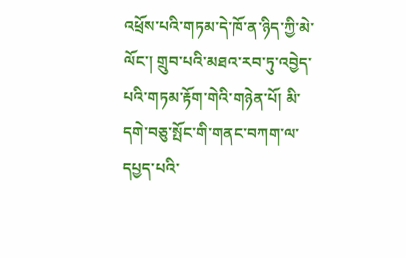འཕྲོས་པའི་གཏམ་དེ་ཁོ་ན་ཉིད་ཀྱི་མེ་ལོང་། གྲུབ་པའི་མཐའ་རབ་ཏུ་འབྱེད་པའི་གཏམ་རྟོག་གེའི་གཉེན་པོ། མི་དགེ་བཅུ་སྤོང་གི་གནང་བཀག་ལ་དཔྱད་པའི་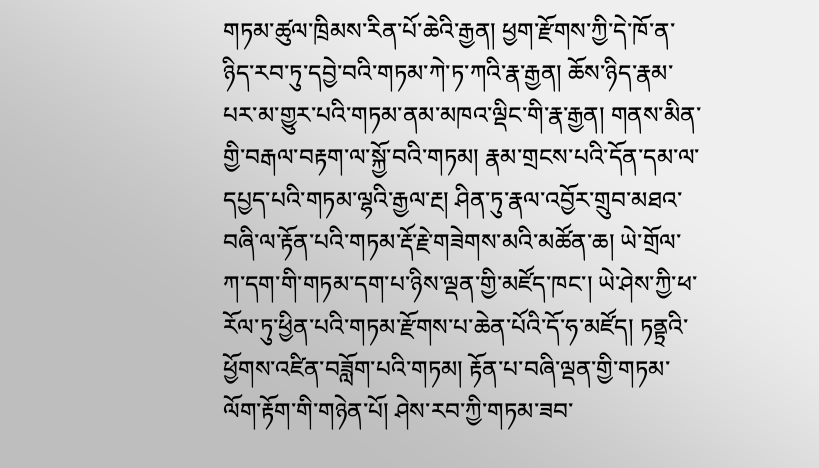གཏམ་ཚུལ་ཁྲིམས་རིན་པོ་ཆེའི་རྒྱན། ཕྱག་རྫོགས་ཀྱི་དེ་ཁོ་ན་ཉིད་རབ་ཏུ་དབྱེ་བའི་གཏམ་ཀེ་ཏ་ཀའི་རྣ་རྒྱན། ཆོས་ཉིད་རྣམ་པར་མ་གྱུར་པའི་གཏམ་ནམ་མཁའ་ལྡིང་གི་རྣ་རྒྱན། གནས་མིན་གྱི་བརྒལ་བརྟག་ལ་སྐྱོ་བའི་གཏམ། རྣམ་གྲངས་པའི་དོན་དམ་ལ་དཔྱད་པའི་གཏམ་ལྷའི་རྒྱལ་རྔ། ཤིན་ཏུ་རྣལ་འབྱོར་གྲུབ་མཐའ་བཞི་ལ་རྟོན་པའི་གཏམ་རྡོ་རྗེ་གཟེགས་མའི་མཚོན་ཆ། ཡེ་གྲོལ་ཀ་དག་གི་གཏམ་དག་པ་ཉིས་ལྡན་གྱི་མཛོད་ཁང་། ཡེ་ཤེས་ཀྱི་ཕ་རོལ་ཏུ་ཕྱིན་པའི་གཏམ་རྫོགས་པ་ཆེན་པོའི་དོ་ཧ་མཛོད། ཏནྟྲའི་ཕྱོགས་འཛིན་བཟློག་པའི་གཏམ། རྟོན་པ་བཞི་ལྡན་གྱི་གཏམ་ལོག་རྟོག་གི་གཉེན་པོ། ཤེས་རབ་ཀྱི་གཏམ་ཟབ་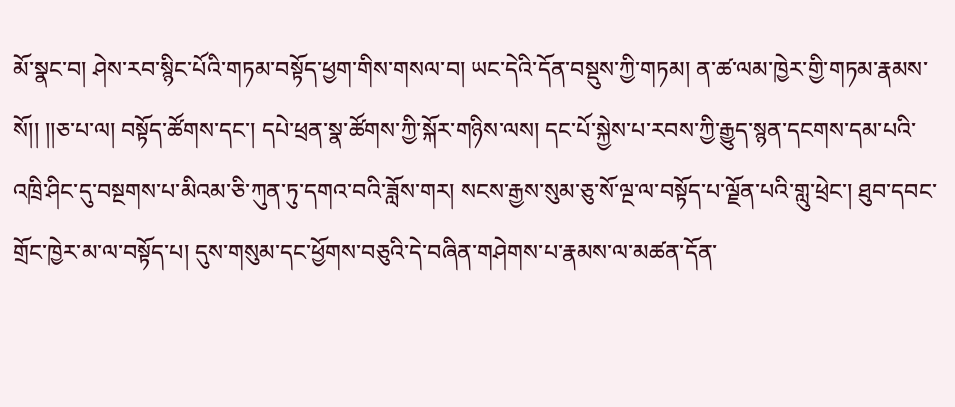མོ་སྣང་བ། ཤེས་རབ་སྙིང་པོའི་གཏམ་བསྟོད་ཕྱག་གིས་གསལ་བ། ཡང་དེའི་དོན་བསྡུས་ཀྱི་གཏམ། ན་ཚ་ལམ་ཁྱེར་གྱི་གཏམ་རྣམས་སོ།། །།ཅ་པ་ལ། བསྟོད་ཚོགས་དང་། དཔེ་ཕྲན་སྣ་ཚོགས་ཀྱི་སྐོར་གཉིས་ལས། དང་པོ་སྐྱེས་པ་རབས་ཀྱི་རྒྱུད་སྙན་དངགས་དམ་པའི་འཁྲི་ཤིང་དུ་བསྔགས་པ་མིའམ་ཅི་ཀུན་ཏུ་དགའ་བའི་ཟློས་གར། སངས་རྒྱས་སུམ་ཅུ་སོ་ལྔ་ལ་བསྟོད་པ་ལྗོན་པའི་གླུ་ཕྲེང་། ཐུབ་དབང་གྲོང་ཁྱེར་མ་ལ་བསྟོད་པ། དུས་གསུམ་དང་ཕྱོགས་བཅུའི་དེ་བཞིན་གཤེགས་པ་རྣམས་ལ་མཚན་དོན་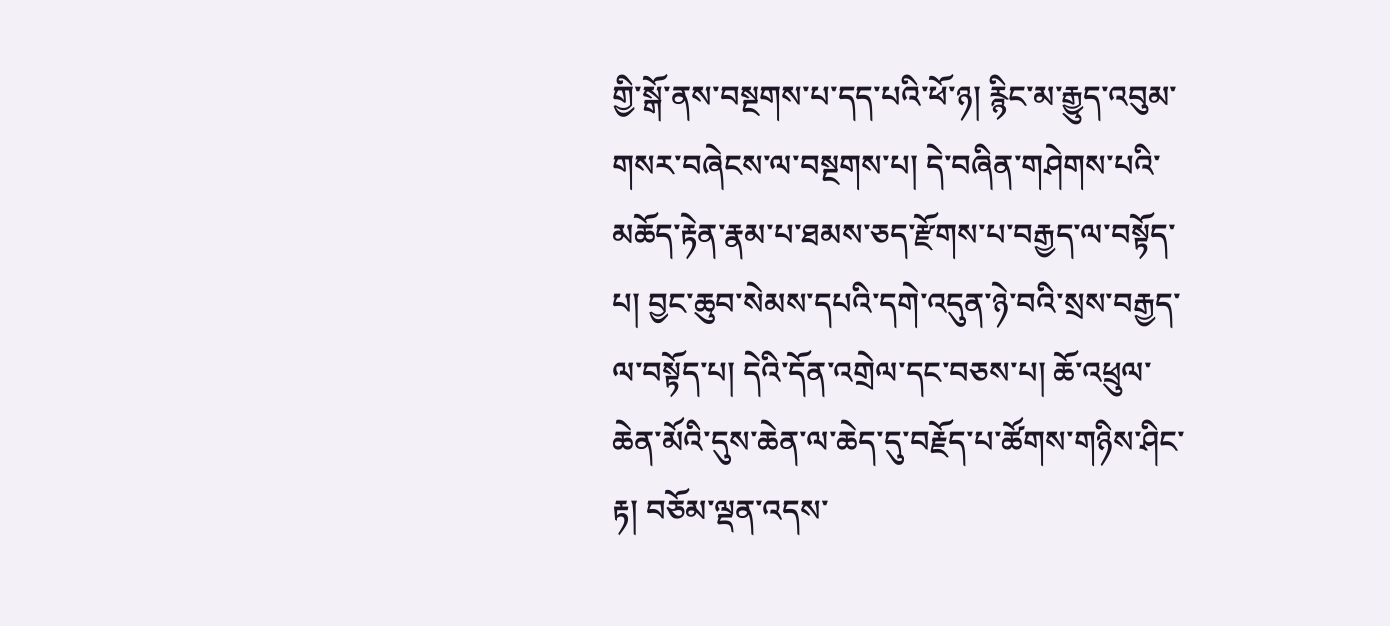གྱི་སྒོ་ནས་བསྔགས་པ་དད་པའི་ཕོ་ཉ། རྙིང་མ་རྒྱུད་འབུམ་གསར་བཞེངས་ལ་བསྔགས་པ། དེ་བཞིན་གཤེགས་པའི་མཆོད་རྟེན་རྣམ་པ་ཐམས་ཅད་རྫོགས་པ་བརྒྱད་ལ་བསྟོད་པ། བྱང་ཆུབ་སེམས་དཔའི་དགེ་འདུན་ཉེ་བའི་སྲས་བརྒྱད་ལ་བསྟོད་པ། དེའི་དོན་འགྲེལ་དང་བཅས་པ། ཆོ་འཕྲུལ་ཆེན་མོའི་དུས་ཆེན་ལ་ཆེད་དུ་བརྗོད་པ་ཚོགས་གཉིས་ཤིང་རྟ། བཅོམ་ལྡན་འདས་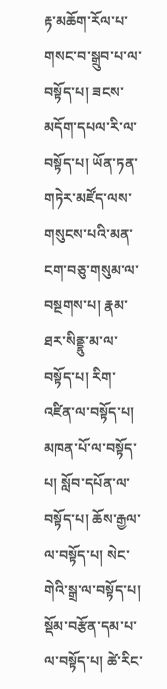རྟ་མཆོག་རོལ་པ་གསང་བ་སྒྲུབ་པ་ལ་བསྟོད་པ། ཟངས་མདོག་དཔལ་རི་ལ་བསྟོད་པ། ཡོན་ཏན་གཏེར་མཛོད་ལས་གསུངས་པའི་མན་ངག་བཅུ་གསུམ་ལ་བསྔགས་པ། རྣམ་ཐར་སིནྡྷུ་མ་ལ་བསྟོད་པ། རིག་འཛིན་ལ་བསྟོད་པ། མཁན་པོ་ལ་བསྟོད་པ། སློབ་དཔོན་ལ་བསྟོད་པ། ཆོས་རྒྱལ་ལ་བསྟོད་པ། སེང་གེའི་སྒྲ་ལ་བསྟོད་པ། སྡོམ་བརྩོན་དམ་པ་ལ་བསྟོད་པ། ཚེ་རིང་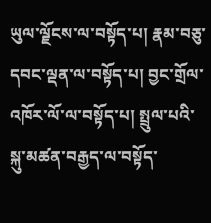ཡུལ་ལྗོངས་ལ་བསྟོད་པ། རྣམ་བཅུ་དབང་ལྡན་ལ་བསྟོད་པ། བྱང་གྲོལ་འཁོར་ལོ་ལ་བསྟོད་པ། སྤྲུལ་པའི་སྐུ་མཚན་བརྒྱད་ལ་བསྟོད་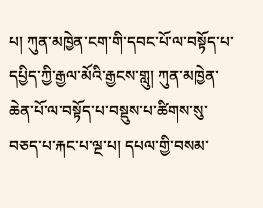པ། ཀུན་མཁྱེན་ངག་གི་དབང་པོ་ལ་བསྟོད་པ་དཔྱིད་ཀྱི་རྒྱལ་མོའི་རྒྱངས་གླུ། ཀུན་མཁྱེན་ཆེན་པོ་ལ་བསྟོད་པ་བསྡུས་པ་ཚིགས་སུ་བཅད་པ་རྐང་པ་ལྔ་པ། དཔལ་གྱི་བསམ་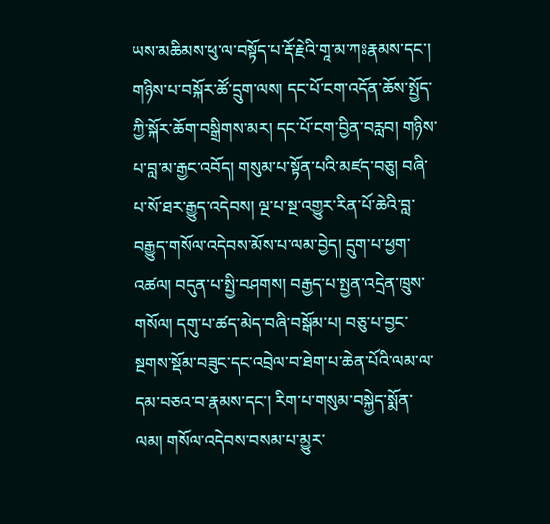ཡས་མཆིམས་ཕུ་ལ་བསྟོད་པ་རྡོ་རྗེའི་གཱ་མ་ཀཿརྣམས་དང་། གཉིས་པ་བསྐོར་ཚོ་དྲུག་ལས། དང་པོ་ངག་འདོན་ཆོས་སྤྱོད་ཀྱི་སྐོར་ཆོག་བསྒྲིགས་མར། དང་པོ་ངག་བྱིན་བརླབ། གཉིས་པ་བླ་མ་རྒྱང་འབོད། གསུམ་པ་སྟོན་པའི་མཛད་བཅུ། བཞི་པ་སོ་ཐར་རྒྱུད་འདེབས། ལྔ་པ་སྔ་འགྱུར་རིན་པོ་ཆེའི་བླ་བརྒྱུད་གསོལ་འདེབས་མོས་པ་ལམ་བྱེད། དྲུག་པ་ཕྱག་འཚལ། བདུན་པ་སྤྱི་བཤགས། བརྒྱད་པ་སྤྱན་འདྲེན་ཁྲུས་གསོལ། དགུ་པ་ཚད་མེད་བཞི་བསྒོམ་པ། བཅུ་པ་བྱང་སྔགས་སྡོམ་བཟུང་དང་འབྲེལ་བ་ཐེག་པ་ཆེན་པོའི་ལམ་ལ་དམ་བཅའ་བ་རྣམས་དང་། རིག་པ་གསུམ་བསྐྱེད་སྨོན་ལམ། གསོལ་འདེབས་བསམ་པ་མྱུར་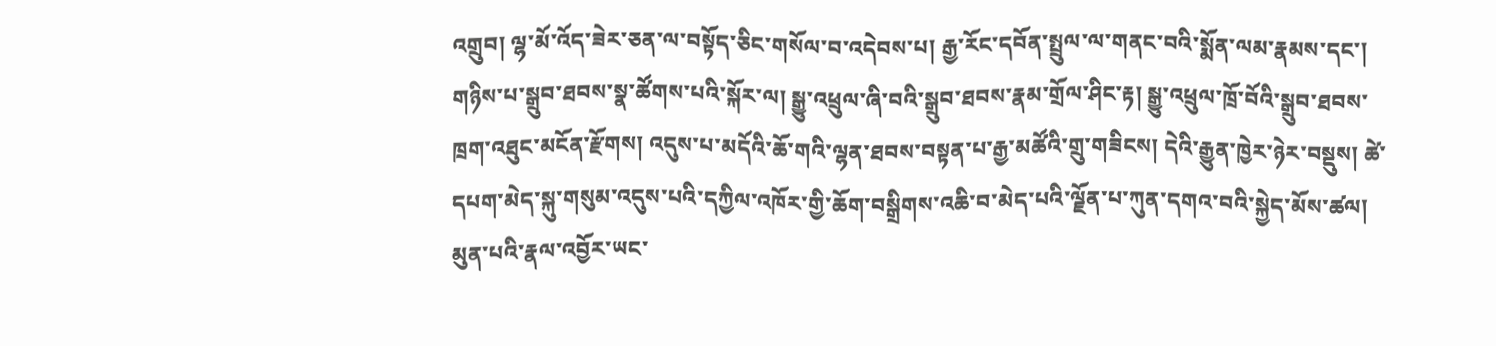འགྲུབ། ལྷ་མོ་འོད་ཟེར་ཅན་ལ་བསྟོད་ཅིང་གསོལ་བ་འདེབས་པ། རྒྱ་རོང་དབོན་སྤྲུལ་ལ་གནང་བའི་སྨོན་ལམ་རྣམས་དང་། གཉིས་པ་སྒྲུབ་ཐབས་སྣ་ཚོགས་པའི་སྐོར་ལ། སྒྱུ་འཕྲུལ་ཞི་བའི་སྒྲུབ་ཐབས་རྣམ་གྲོལ་ཤིང་རྟ། སྒྱུ་འཕྲུལ་ཁྲོ་བོའི་སྒྲུབ་ཐབས་ཁྲག་འཐུང་མངོན་རྫོགས། འདུས་པ་མདོའི་ཆོ་གའི་ལྷན་ཐབས་བསྟན་པ་རྒྱ་མཚོའི་གྲུ་གཟིངས། དེའི་རྒྱུན་ཁྱེར་ཉེར་བསྡུས། ཚེ་དཔག་མེད་སྐུ་གསུམ་འདུས་པའི་དཀྱིལ་འཁོར་གྱི་ཆོག་བསྒྲིགས་འཆི་བ་མེད་པའི་ལྗོན་པ་ཀུན་དགའ་བའི་སྐྱེད་མོས་ཚལ། མུན་པའི་རྣལ་འབྱོར་ཡང་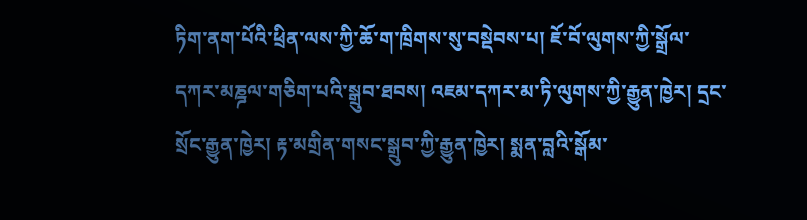ཏིག་ནག་པོའི་ཕྲིན་ལས་ཀྱི་ཆོ་ག་ཁྲིགས་སུ་བསྡེབས་པ། ཇོ་བོ་ལུགས་ཀྱི་སྒྲོལ་དཀར་མཎྜལ་གཅིག་པའི་སྒྲུབ་ཐབས། འཇམ་དཀར་མ་ཏི་ལུགས་ཀྱི་རྒྱུན་ཁྱེར། དྲང་སྲོང་རྒྱུན་ཁྱེར། རྟ་མགྲིན་གསང་སྒྲུབ་ཀྱི་རྒྱུན་ཁྱེར། སྨན་བླའི་སྒོམ་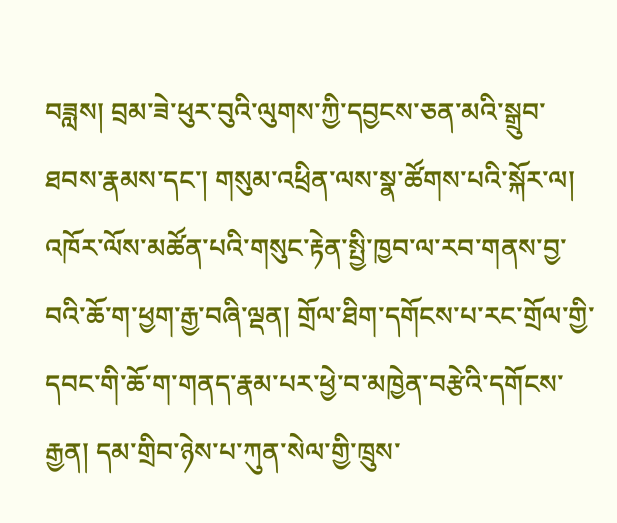བཟླས། བྲམ་ཟེ་ཕུར་བུའི་ལུགས་ཀྱི་དབྱངས་ཅན་མའི་སྒྲུབ་ཐབས་རྣམས་དང་། གསུམ་འཕྲིན་ལས་སྣ་ཚོགས་པའི་སྐོར་ལ། འཁོར་ལོས་མཚོན་པའི་གསུང་རྟེན་སྤྱི་ཁྱབ་ལ་རབ་གནས་བྱ་བའི་ཆོ་ག་ཕྱག་རྒྱ་བཞི་ལྡན། གྲོལ་ཐིག་དགོངས་པ་རང་གྲོལ་གྱི་དབང་གི་ཆོ་ག་གནད་རྣམ་པར་ཕྱེ་བ་མཁྱེན་བརྩེའི་དགོངས་རྒྱན། དམ་གྲིབ་ཉེས་པ་ཀུན་སེལ་གྱི་ཁྲུས་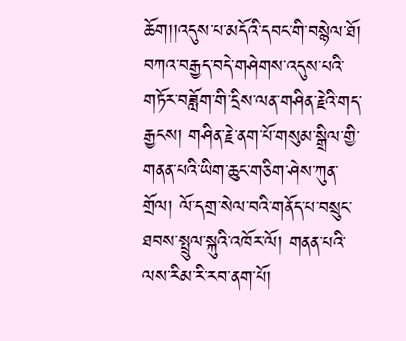ཆོག།།འདུས་པ་མདོའི་དབང་གི་བསྙེལ་ཐོ། བཀའ་བརྒྱད་བདེ་གཤེགས་འདུས་པའི་གཏོར་བཟློག་གི་དྲིས་ལན་གཤིན་རྗེའི་གད་རྒྱངས། གཤིན་རྗེ་ནག་པོ་གསུམ་སྒྲིལ་གྱི་གནན་པའི་ཡིག་ཆུང་གཅིག་ཤེས་ཀུན་གྲོལ། ལོ་དགྲ་སེལ་བའི་གནོད་པ་བསྲུང་ཐབས་སྤྲུལ་སྐུའི་འཁོར་ལོ། གནན་པའི་ལས་རིམ་རི་རབ་ནག་པོ།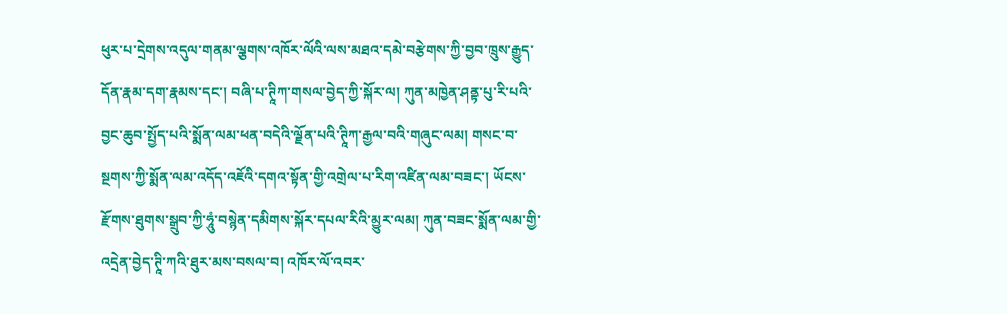ཕུར་པ་དྲེགས་འདུལ་གནམ་ལྕགས་འཁོར་ལོའི་ལས་མཐའ་དམེ་བརྩེགས་ཀྱི་བྱབ་ཁྲུས་རྒྱུད་དོན་རྣམ་དག་རྣམས་དང་། བཞི་པ་ཊཱིཀ་གསལ་བྱེད་ཀྱི་སྐོར་ལ། ཀུན་མཁྱེན་ཤནྟ་པུ་རི་པའི་བྱང་ཆུབ་སྤྱོད་པའི་སྨོན་ལམ་ཕན་བདེའི་ལྗོན་པའི་ཊཱིཀ་རྒྱལ་བའི་གཞུང་ལམ། གསང་བ་སྔགས་ཀྱི་སྨོན་ལམ་འདོད་འཇོའི་དགའ་སྟོན་གྱི་འགྲེལ་པ་རིག་འཛིན་ལམ་བཟང་། ཡོངས་རྫོགས་ཐུགས་སྒྲུབ་ཀྱི་ཧཱུཾ་བསྙེན་དམིགས་སྐོར་དཔལ་རིའི་མྱུར་ལམ། ཀུན་བཟང་སྨོན་ལམ་གྱི་འདྲེན་བྱེད་ཊཱི་ཀའི་ཐུར་མས་བསལ་བ། འཁོར་ལོ་འབར་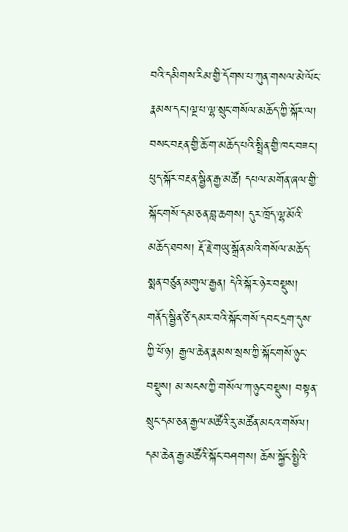བའི་དམིགས་རིམ་གྱི་དོགས་པ་ཀུན་གསལ་མེ་ལོང་རྣམས་དང་།ལྔ་པ་ལྷ་སྲུང་གསོལ་མཆོད་ཀྱི་སྐོར་ལ། བསང་བརྔན་གྱི་ཆོ་ག་མཆོད་པའི་སྤྲིན་གྱི་ཁང་བཟང་། ཕུད་སྐོར་བརྔན་སྦྱིན་རྒྱ་མཚོ། དཔལ་མགོན་ཞལ་གྱི་སྐོང་གསོ་དམ་ཅན་བླ་ཆགས། དུར་ཁྲོད་ལྷ་མོའི་མཆོད་ཐབས། རྡོ་རྗེ་གཡུ་སྒྲོན་མའི་གསོལ་མཆོད་སྨན་བཙུན་མགུལ་རྒྱན། དེའི་སྐོར་ཉེར་བསྡུས། གནོད་སྦྱིན་ཙི་དམར་བའི་སྐོང་གསོ་དབང་དྲག་དུས་ཀྱི་ཕོ་ཉ། རྒྱལ་ཆེན་རྣམས་སྲས་ཀྱི་སྐོང་གསོ་ཉུང་བསྡུས། མ་སངས་ཀྱི་གསོལ་ཀ་ཉུང་བསྡུས། བསྟན་སྲུང་དམ་ཅན་རྒྱལ་མཚོའི་རུ་མཚོན་མངའ་གསོལ། དམ་ཆེན་རྒྱ་མཚོའི་སྐོང་བཤགས། ཆོས་སྐྱོང་སྤྱིའི་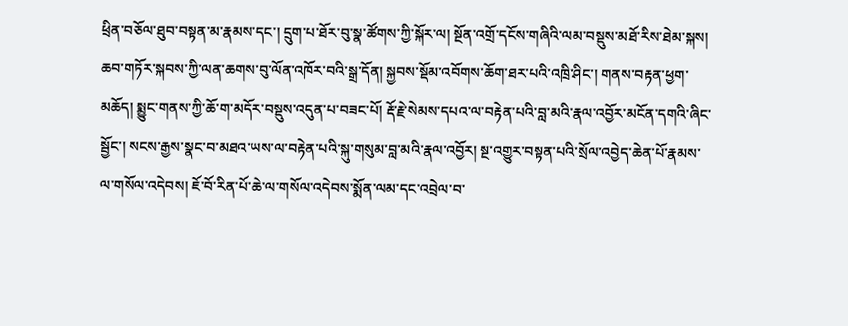ཕྲིན་བཅོལ་ཐུབ་བསྟན་མ་རྣམས་དང་། དྲུག་པ་ཐོར་བུ་སྣ་ཚོགས་ཀྱི་སྐོར་ལ། སྔོན་འགྲོ་དངོས་གཞིའི་ལམ་བསྡུས་མཐོ་རིས་ཐེམ་སྐས། ཆབ་གཏོར་སྐབས་ཀྱི་ལན་ཆགས་བུ་ལོན་འཁོར་བའི་སྒྲ་དོན། སྐྱབས་སྡོམ་འབོགས་ཆོག་ཐར་པའི་འཁྲི་ཤིང་། གནས་བརྟན་ཕྱག་མཆོད། སྨྱུང་གནས་ཀྱི་ཆོ་ག་མདོར་བསྡུས་འདུན་པ་བཟང་པོ། རྡོ་རྗེ་སེམས་དཔའ་ལ་བརྟེན་པའི་བླ་མའི་རྣལ་འབྱོར་མངོན་དགའི་ཞིང་སྦྱོང་། སངས་རྒྱས་སྣང་བ་མཐའ་ཡས་ལ་བརྟེན་པའི་སྐུ་གསུམ་བླ་མའི་རྣལ་འབྱོར། སྔ་འགྱུར་བསྟན་པའི་སྲོལ་འབྱེད་ཆེན་པོ་རྣམས་ལ་གསོལ་འདེབས། ཇོ་བོ་རིན་པོ་ཆེ་ལ་གསོལ་འདེབས་སྨོན་ལམ་དང་འབྲེལ་བ་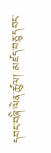དབང་བཞི་ལེན་ཚུལ། མཛད་བཅུ་དབང་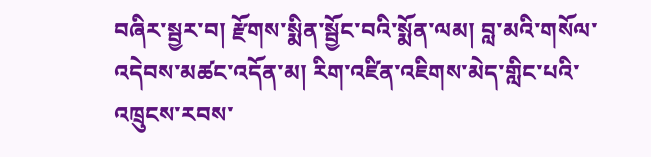བཞིར་སྦྱར་བ། རྫོགས་སྨིན་སྦྱོང་བའི་སྨོན་ལམ། བླ་མའི་གསོལ་འདེབས་མཚང་འདོན་མ། རིག་འཛིན་འཇིགས་མེད་གླིང་པའི་འཁྲུངས་རབས་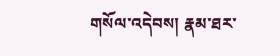གསོལ་འདེབས། རྣམ་ཐར་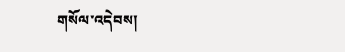གསོལ་འདེབས།